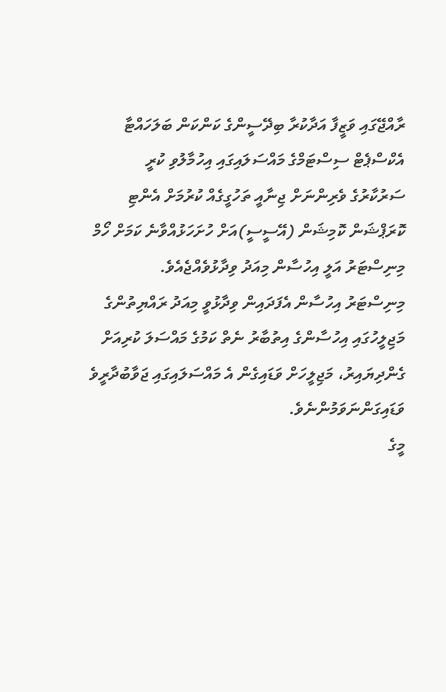ރާއްޖޭގައި ވަޒީފާ އަދާކުރާ ބިދޭސީންގެ ކަންކަން ބަލަހައްޓާ އެކްސްޕެޓް ސިސްޓަމްގެ މައްސަލައިގައި އިހުމާލުވި ކުރީ ސަރުކާރުގެ ވެރިންނަށް ޖިނާއީ ތަހުގީގެއް ކުރުމަށް އެންޓި ކޮރަޕްޝަން ކޮމިޝަން (އޭސީސީ)އަށް ހުށަހަޅުއްވާނެ ކަމަށް ހޯމް މިނިސްޓަރު އަލީ އިހުސާން މިއަދު ވިދާޅުވެއްޖެއެވެ.
މިނިސްޓަރު އިހުސާން އެފަދައިން ވިދާޅުވީ މިއަދު ރައްޔިތުންގެ މަޖިލީހުގައި އިހުސާންގެ އިތުބާރު ނެތް ކަމުގެ މައްސަލަ ކުރިއަށް ގެންދިޔައިރު، މަޖިލީހަށް ވަޑައިގެން އެ މައްސަލައިގައި ޖަވާބުދާރީވެ ވަޑައިގަންނަވަމުންނެވެ.
މީގެ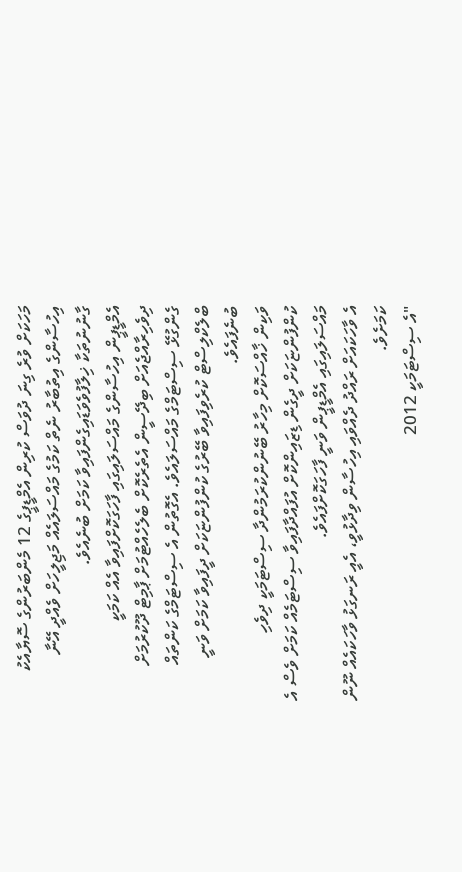މަހަކަށް ވުރެ ގިނަ ދުވަސް ކުރިން އެމްޑީޕީގެ 12 މެންބަރުންގެ ސޮޔާއެކު އިހުސާންގެ އިތުބާރު ނެތް ކަމުގެ މައްސަލައެއް މަޖިލީހަށް ވެއްދީ އޭނާ ގާނުނުތަކާ ޚިލާފުވެވަޑައިގެންފައިވާ ކަމަށް ބުނެއެވެ.
އެމްޑީޕީން އިހުސާންގެ މައްސަލައިގައި ފާހަގަކޮށްފައިވާ އެއް ކަމަކީ ދިވެހިރާއްޖެއަށް ބިދޭސީން އެތެރެކޮށް ބެލެހެއްޓުމަށް ޕާމިޓް ދޫކުރުމަށް ގެންގުޅޭ ސިސްޓަމްގެ މައްސަލައެވެ. އެގޮތުން އެ ސިސްޓަމްގެ ކަންތައް ބްލެކްލިސްޓް ކުރެވިފައިވާ ބޭރުގެ ކުންފުންޏަކަށް ދީފައިވާ ކަމަށް ވަނީ ބުނެފައެވެ.
ވަކިން ޚާއްސަކޮށް މިހާރު ބޭނުންކުރަމުންދާ ސިސްޓަމަކީ ދިވެހި ކުންފުންޏަކަށް ދީގެން ޑިޒައިންކޮށް އުފައްދާފައިވާ ސިސްޓަމެއް ކަމަށް ވެސް އެ މައްސަލައިގައި އެމްޑީޕީން ވަނީ ފާހަގަކޮށްފައެވެ.
އެ ވާހަކައަށް ރައްދު ދެއްވައި އިހުސާން ވިދާޅުވީ، އެއީ ރަނގަޅު ވާހަކައެއް ނޫން ކަމަށެވެ.
"އެ ސިސްޓަމަކީ 2012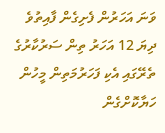ވަނަ އަހަރުން ފެށިގެން ފާއިތުވެ ދިޔަ 12 އަހަރު ތިން ސަރުކާރުގެ ތެރޭގައި އެކި ފަހަރުމަތިން މީހުން ހަޔާކޮށްގެން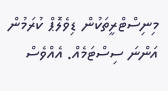މިނިސްޓްރީތަކުން ޑިވެލޮޕް ކުރަމުން އަންނަ ސިސްޓަމެއް. އެއްވެސް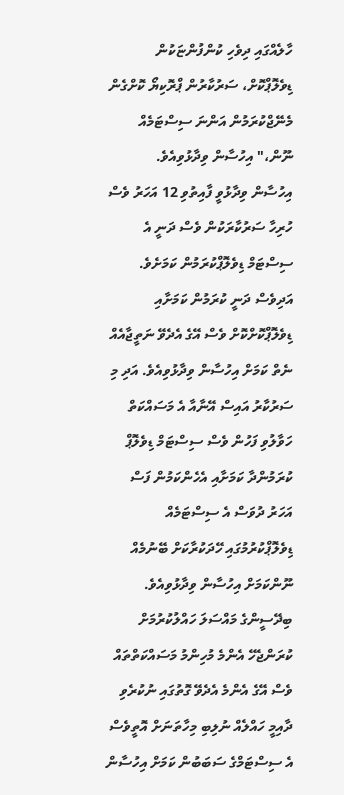ހާލެއްގައި ދިވެހި ކުންފުންޏަކުން ޑިވެލޮޕްކޮށް، ސަރުކާރުން ޕްރޮކިޔޯ ކޮށްގެން މެނޭޖްކުރަމުން އަންނަ ސިސްޓަމެއް ނޫން،" އިހުސާން ވިދާޅުވިއެވެ.
އިހުސާން ވިދާޅުވީ ފާއިތުވި 12 އަހަރު ވެސް ހުރިހާ ސަރުކާރަކުން ވެސް ދަނީ އެ ސިސްޓަމް ޑިވެލޮޕްކުރަމުން ކަމަށެވެ. އަދިވެސް ދަނީ ކުރަމުން ކަމަށާއި ޑިވެލޮޕްކޮށްކޮށް ވެސް އޭގެ އެދެވޭ ނަތީޖާއެއް ނެތް ކަމަށް އިހުސާން ވިދާޅުވިއެވެ. އަދި މި ސަރުކާރު އައިސް އޭނާއާ އެ މަސައްކަތް ހަވާލުވި ފަހުން ވެސް ސިސްޓަމް ޑިވެލޮޕް ކުރަމުންދާ ކަމަށާއި އެހެންކަމުން ފަސް އަހަރު ދުވަސް އެ ސިސްޓަމެއް ޑިވެލޮޕްކުރުމުގައި ހޭދަކުރާކަށް ބޭނުމެއް ނޫންކަމަށް އިހުސާން ވިދާޅުވިއެވެ.
ބިދޭސީންގެ މައްސަލަ ހައްލުކުރުމަށް ކުރަންޖެހޭ އެންމެ މުހިންމު މަސައްކަތްތައް ވެސް އޭގެ އެންމެ އެދެވޭ ގޮތުގައި ނުކުރެވި ދާއިމީ ހައްލެއް ނުލިބި މިހާތަނަށް އޮތީވެސް އެ ސިސްޓަމްގެ ސަބަބުން ކަމަށް އިހުސާން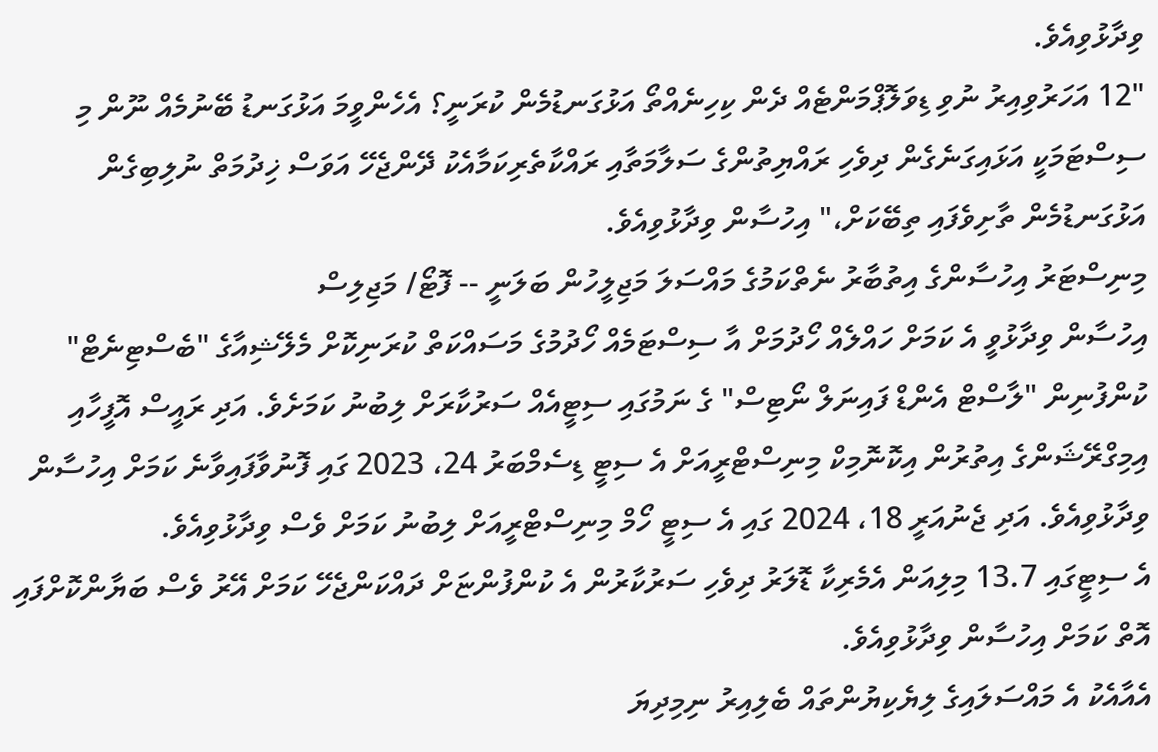ވިދާޅުވިއެވެ.
"12 އަހަރުވިއިރު ނުވި ޑިވަލޮޕްމަންޓެއް ދެން ކިހިނެއްތޯ އަޅުގަނޑުމެން ކުރަނީ؟ އެހެންވީމަ އަޅުގަނޑު ބޭނުމެއް ނޫން މި ސިސްޓަމަކީ އަޅައިގަނެގެން ދިވެހި ރައްޔިތުންގެ ސަލާމަތާއި ރައްކާތެރިކަމާއެކު ދޭންޖެހޭ އަވަސް ޚިދުމަތް ނުލިބިގެން އަޅުގަނޑުމެން ތާށިވެފައި ތިބޭކަށް،" އިހުސާން ވިދާޅުވިއެވެ.
މިނިސްޓަރު އިހުސާންގެ އިތުބާރު ނެތްކަމުގެ މައްސަލަ މަޖިލީހުން ބަލަނީ -- ފޮޓޯ/ މަޖިލިސް
އިހުސާން ވިދާޅުވީ އެ ކަމަށް ހައްލެއް ހޯދުމަށް އާ ސިސްޓަމެއް ހޯދުމުގެ މަސައްކަތް ކުރަނިކޮށް މެލޭޝިއާގެ "ބެސްޓިނެޓް" ކުންފުނިން "ލާސްޓް އެންޑް ފައިނަލް ނޯޓިސް" ގެ ނަމުގައި ސިޓީއެއް ސަރުކާރަށް ލިބުނު ކަމަށެވެ. އަދި ރައީސް އޮފީހާއި އިމިގްރޭޝަންގެ އިތުރުން އިކޮނޮމިކް މިނިސްޓްރީއަށް އެ ސިޓީ ޑިސެމްބަރު 24، 2023 ގައި ފޮނުވާފައިވާނެ ކަމަށް އިހުސާން ވިދާޅުވިއެވެ. އަދި ޖެނުއަރީ 18، 2024 ގައި އެ ސިޓީ ހޯމް މިނިސްޓްރީއަށް ލިބުނު ކަމަށް ވެސް ވިދާޅުވިއެވެ.
އެ ސިޓީގައި 13.7 މިލިއަން އެމެރިކާ ޑޮލަރު ދިވެހި ސަރުކާރުން އެ ކުންފުންޏަށް ދައްކަންޖެހޭ ކަމަށް އޭރު ވެސް ބަޔާންކޮށްފައި އޮތް ކަމަށް އިހުސާން ވިދާޅުވިއެވެ.
އެއާއެކު އެ މައްސަލައިގެ ލިޔެކިޔުންތައް ބެލިއިރު ނިމިދިޔަ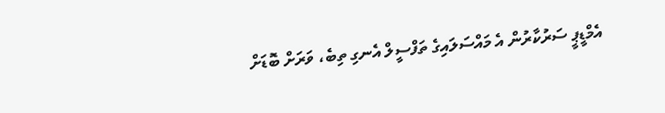އެމްޑީޕީ ސަރުކާރުން އެ މައްސަލައިގެ ތަފްސީލް އެނގި ތިބެ، ވަރަށް ބޮޑަށް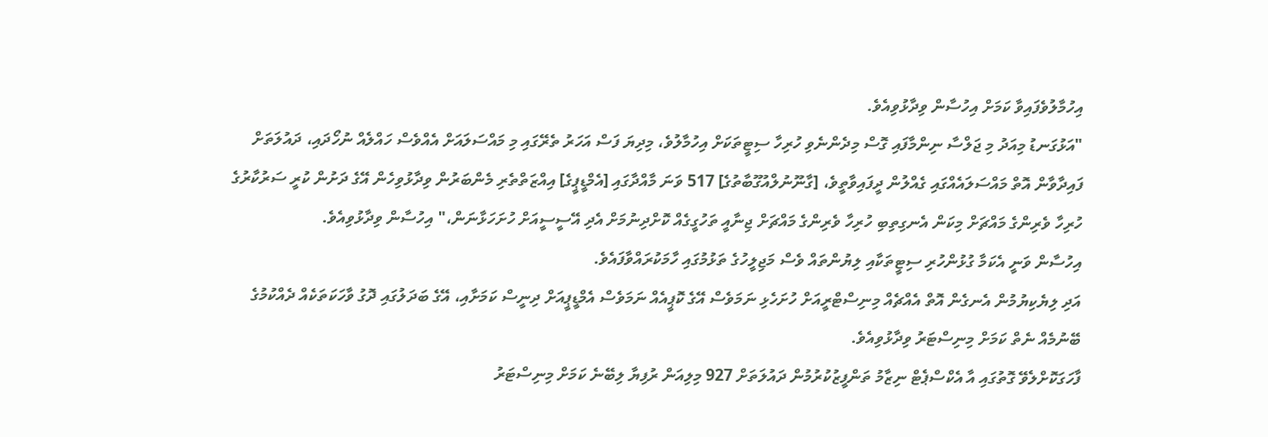އިހުމާލުވެފައިވާ ކަމަށް އިހުސާން ވިދާޅުވިއެވެ.
"އަޅުގަނޑު މިއަދު މި ޖަލްސާ ނިންމާފައި ގޮސް މިދެންނެވި ހުރިހާ ސިޓީތަކަށް އިހުމާލުވެ، މިދިޔަ ފަސް އަހަރު ތެރޭގައި މި މައްސަލައަށް އެއްވެސް ހައްލެއް ނުހޯދައި، ދައުލަތަށް ފައިދާވާން އޮތް މައްސަލައެއްގައި ގެއްލުން ދީފައިވާތީވެ، [ގާނޫނުލްއުގޫބާތުގެ] 517 ވަނަ މާއްދާގައި [އެމްޑީޕީގެ] އިއްޒަތްތެރި މެންބަރުން ވިދާޅުވިހެން އޭގެ ދަށުން ކުރީ ސަރުކާރުގެ ހުރިހާ ވެރިންގެ މައްޗަށް މިކަން އެނގިތިބި ހުރިހާ ވެރިންގެ މައްޗަށް ޖިނާއީ ތަހުގީގެއް ކޮށްދިނުމަށް އެދި އޭސީސީއަށް ހުށަހަޅާނަން،" އިހުސާން ވިދާޅުވިއެވެ.
އިހުސާން ވަނީ އެކަމާ ގުޅުންހުރި ސިޓީތަކާއި ލިޔުންތައް ވެސް މަޖިލީހުގެ ތަޅުމުގައި ހާމަކުރައްވާފައެވެ.
އަދި ލިޔެކިޔުމުން އެނގެން އޮތް އެއްޗެއް މިނިސްޓްރީއަށް ހުށަހެޅި ނަމަވެސް އޭގެ ކޮޕީއެއް ނަމަވެސް އެމްޑީޕީއަށް ދިނީސް ކަމަށާއި، އޭގެ ބަދަލުގައި ދޮގު ވާހަކަތަކެއް ދެއްކުމުގެ ބޭނުމެއް ނެތް ކަމަށް މިނިސްޓަރު ވިދާޅުވިއެވެ.
ފާހަގަކޮށްލެވޭ ގޮތުގައި އާ އެކްސްޕެޓް ނިޒާމު ތަންފީޒުކުރުމުން ދައުލަތަށް 927 މިލިއަން ރުފިޔާ ލިބޭނެ ކަމަށް މިނިސްޓަރު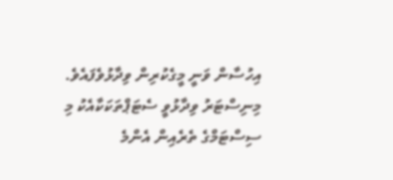އިހުސާން ވަނީ މީގެކުރިން ވިދާޅުވެފައެވެ.
މިނިސްޓަރު ވިދާޅުވީ ސެޓަޕްތަކަކާއެކު މި ސިސްޓަމްގެ ތެރެއިން އެންމެ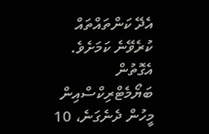އެދޭ ކަންތައްތައް ކުރެވޭނެ ކަމަށެވެ. އެގޮތުން ބަޔޯމެޓްރިކްސްއިން މީހުން ދެނެގަނެ، 10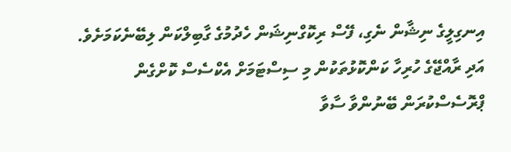އިނގިލީގެ ނިޝާން ނެގި، ފޭސް ރިކޮގްނިޝަން ހެދުމުގެ ގާބިލްކަން ލިބޭނެކަމަށެވެ.
އަދި ރާއްޖޭގެ ހުރިހާ ކަންކޮޅުތަކުން މި ސިސްޓަމަށް އެކްސެސް ކޮށްގެން ޕްރޮސެސްކުރަން ބޭނުންވާ ސާވާ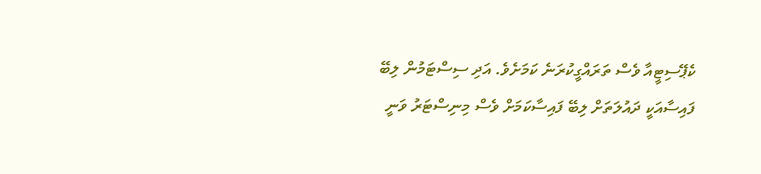ކެޕޭސިޓީއާ ވެސް ތަރައްގީކުރަނެ ކަމަށެވެ. އަދި ސިސްޓަމުން ލިބޭ ފައިސާއަކީ ދައުލަތަށް ލިބޭ ފައިސާކަމަށް ވެސް މިނިސްޓަރު ވަނީ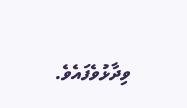ވިދާޅުވެފައެވެ.